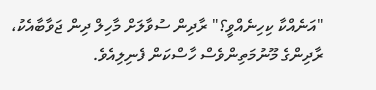"އަނެއްކާ ކިހިނެއްވީ؟" ރާދިން ސުވާލަށް މާހިލް ދިން ޖަވާބާއެކު، ރާދިންގެ މޫނުމަތިންވެސް ހާސްކަން ފެނިލިއެވެ.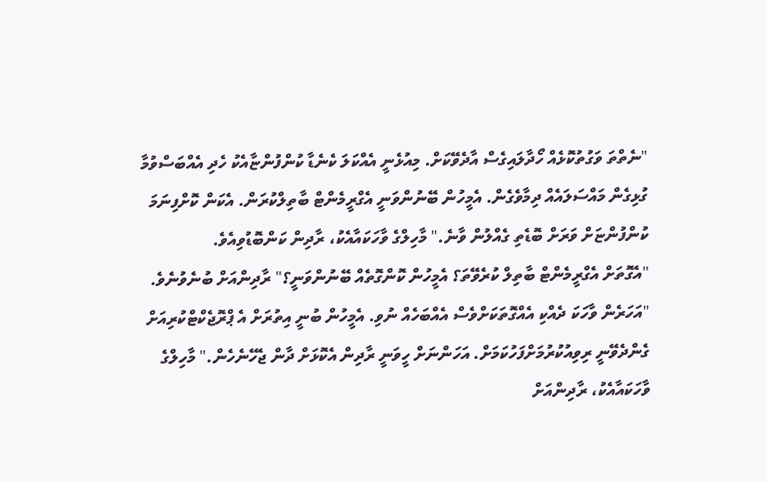"ނެތްތަ ވަގުތުކޮޅެއް ހޯދާލައިގެސް އާދެވޭކަށް. މިއުޅެނީ އެއްކަލަ ކެނެޑާ ކުންފުންޏާއެކު ހެދި އެއްބަސްވުމާ ގުޅިގެން މައްސަލައެއް ދިމާވެގެން. އެމީހުން ބޭނުންވަނީ އެގްރީމެންޓް ބާތިލްކުރަން. އެކަން ކޮށްފިނަމަ ކުންފުންޏަށް ވަރަށް ބޮޑެތި ގެއްލުން ވާނެ." މާހިލްގެ ވާހަކައާއެކު، ރާދިން ކަންބޮޑުވިއެވެ.
"އެގޮތަށް އެގްރީމެންޓް ބާތިލް ކުރެވޭތަ؟ އެމީހުން ކޮންގޮތެއް ބޭނުންވަނީ؟" ރާދިންއަށް ބުނެވުނެވެ.
"އަހަރެން ވާހަކަ ދެއްކި އެއްގޮތަކަށްވެސް އެއްބަހެއް ނުވި. އެމީހުން ބުނީ އިތުރަށް އެ ޕްރޮޖެކްޓްކުރިއަށް ގެންދެވޭނީ ރިވިއުކުރުމަށްފަހުކަމަށް. އަހަންނަށް ހީވަނީ ރާދިން އެކޮޅަށް ދާން ޖެހޭނެހެން." މާހިލްގެ ވާހަކައާއެކު، ރާދިންއަށް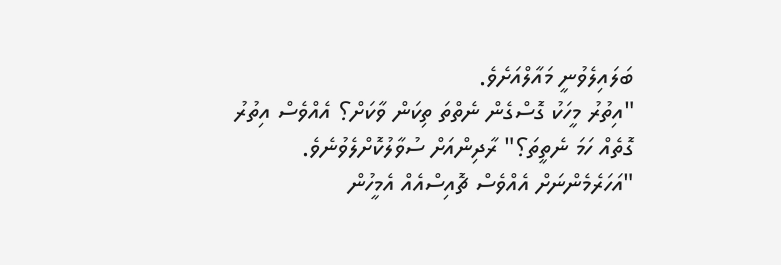ބަލައިލެވުނީ މައާލްއަށެވެ.
"އިތުރު މީހަކު ގޮސްގެން ނެތްތަ ތިކަން ވާކަށް؟ އެއްވެސް އިތުރު ގޮތެއް ހަމަ ނެތީތަ؟" ރާދިންއަށް ސުވާލުކޮށްލެވުނެވެ.
"އަހަރެމެންނަށް އެއްވެސް ޗޮއިސްއެއް އެމީހުން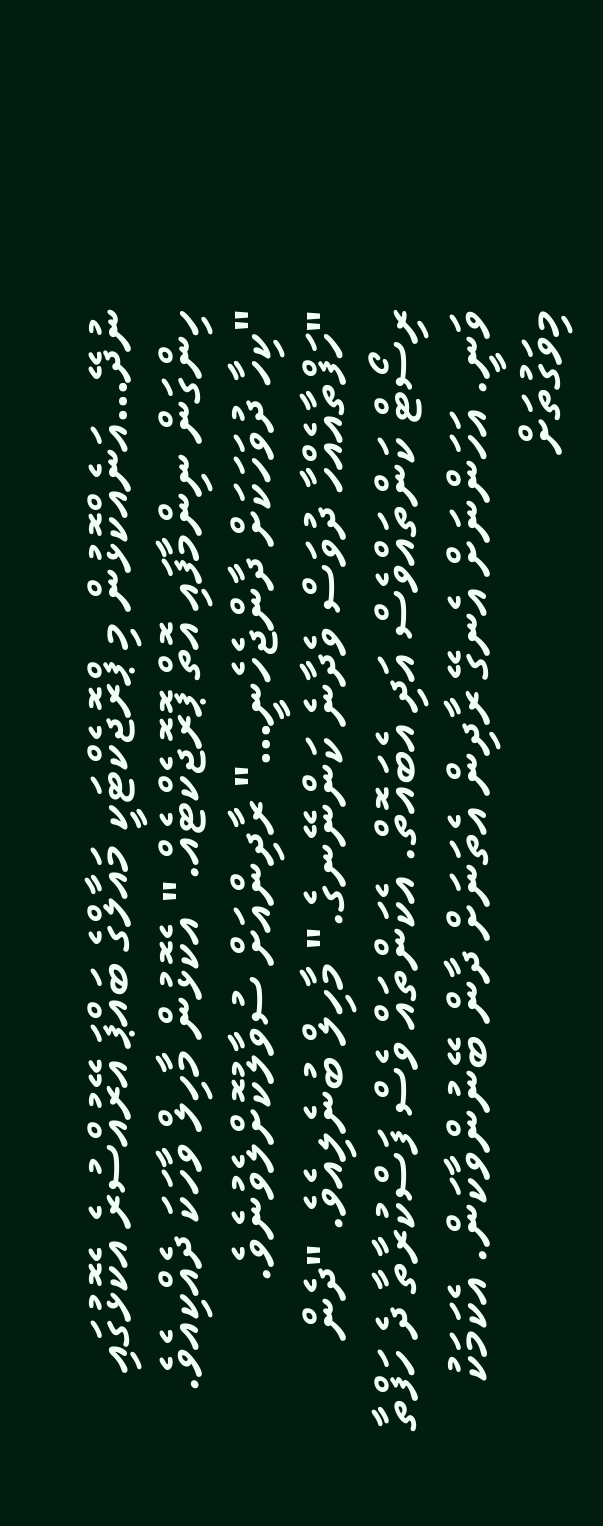ނުދޭ…އަނެއްކޮޅުން މި ޕްރޮޖެކްޓަކީ މައާލްގެ ބައްޕަ އޭރުއްސުރެ އެކޮޅުގައި ހިންގަން ނިންމާފައި އޮތް ޕޮރޮޖެކްޓެއް." އެކޮޅުން މާހިލް ވާހަކަ ދެއްކިއެވެ.
"ކިހާ ދުވަހަކަށް ދާންޖެހެނީ…" ރާދިންއަށް ސުވާލުކޮށްލެވުނެވެ.
"ހަފްތާއެއްހާ ދުވަސް ވެދާނެ ކަންނޭނގެ." މާހިލް ބުނެލިއެވެ. "ދެން ރިސޯޓް ކަންތައްވެސް އަދި އެބައޮތް. އެކަންތައް ވެސް ފަސްކުރާތާ ދެ ހަފްތާ ވަނީ. އަހަންނަށް އެނގޭ ރާދިން އެތަނަށް ދާން ބޭނުންވާކަން. އެކަމަކު މިވަގުތަށް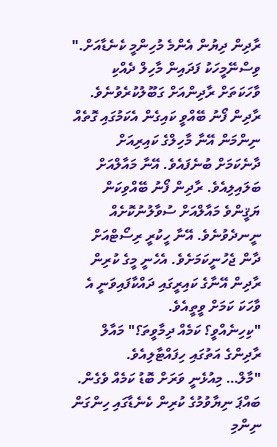ރާދިން ދިޔުން އެންމެ މުހިންމީ ކެނެޑާއަށް."
ވިސްނޭމީހަކު ފަދައިން މާހިލް ދެއްކި ވާހަކަތަށް ރާދިންއަށް ގަބޫލުކުރެވުނެވެ. ރާދިން ފޯނު ބޭއްވީ ކައިގެން އެކަމުގައި ގޮތެއް ނިންމަން އޭނާ މާހިލްގެ ކައިރިއަށް ދާނެކަމަށް ބުނެފައެވެ. އޭނާ މައާލްއަށް ބަލައިލިއެވެ. ރާދިން ފޯނު ބޭއްވިކަން ޔަޤީންވެ މައާލްއަށް ސުވާލުނުކޮށެއް ނީނދެވުނެވެ. އޭނާ ހީކުރީ ރިސޯޓްއަށް ދާން ޖެހުނީކަމަށެވެ. އެހެނީ މީގެ ކުރިން ރާދިން އޭނާގެ ކައިރީގައި ދައްކާފައިވަނީ އެ ވާހަކަ ކަމަށް ވީތީއެވެ.
"ކިހިނެއްވީ؟ ކަމެއް ދިމާވީތަ؟" މައާލް ރާދިންގެ އަތުގައި ހިފައްޓާލިއެވެ.
"މާލް… މިއުޅެނީ ވަރަށް ބޮޑު ކަމެއް ވެގެން. ބައްޕަ ނިޔާވުމުގެ ކުރިން ކެނެޑާގައި ހިންގަން ނިންމި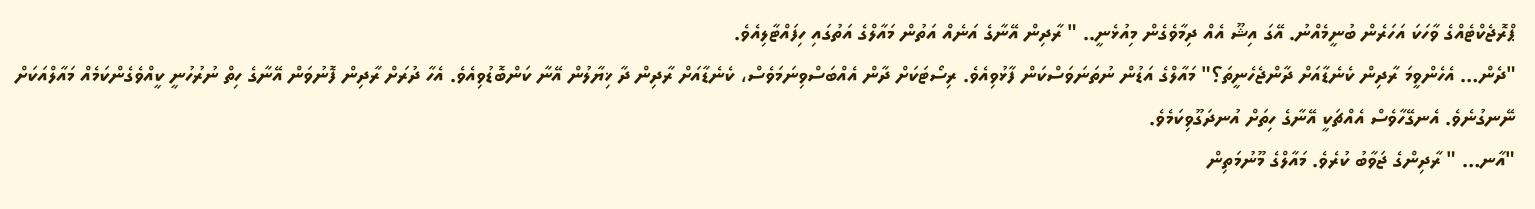ޕްރޮޖެކްޓެއްގެ ވާހަކަ އަހަރެން ބުނީމެއްނު. އޭގަ އިޝޫ އެއް ދިމާވެގެން މިއުޅެނީ.. " ރާދިން އޭނާގެ އަނެއް އަތުން މައާލްގެ އަތުގައި ހިފައްޓާލިއެވެ.
"ދެން… އެހެންވީމަ ރާދިން ކެނެޑާއަށް ދާންޖެހެނީތަ؟" މައާލްގެ އަޑުން ނުތަނަވަސްކަން ފާޅުވިއެވެ. ރިސޯޓަކަށް ދާން އެއްބަސްވިނަމަވެސް، ކެނެޑާއަށް ރާދިން ދާ ޚިޔާލުން އޭނާ ކަންބޮޑުވިއެވެ. އެހާ ދުރަށް ރާދިން ފޮނުވަން އޭނާގެ ހިތް ނުރުހުނީ ކީއްވެގެންކަމެއް މައާލްއަކަށް ނޭނގުނެވެ. އެނގޭހާވެސް އެއްޗަކީ އޭނާގެ ހިތަށް އުނދަގޫވިކަމެވެ.
"އާނ… " ރާދިންގެ ޖަވާބު ކުރެވެ. މައާލްގެ މޫނުމަތިން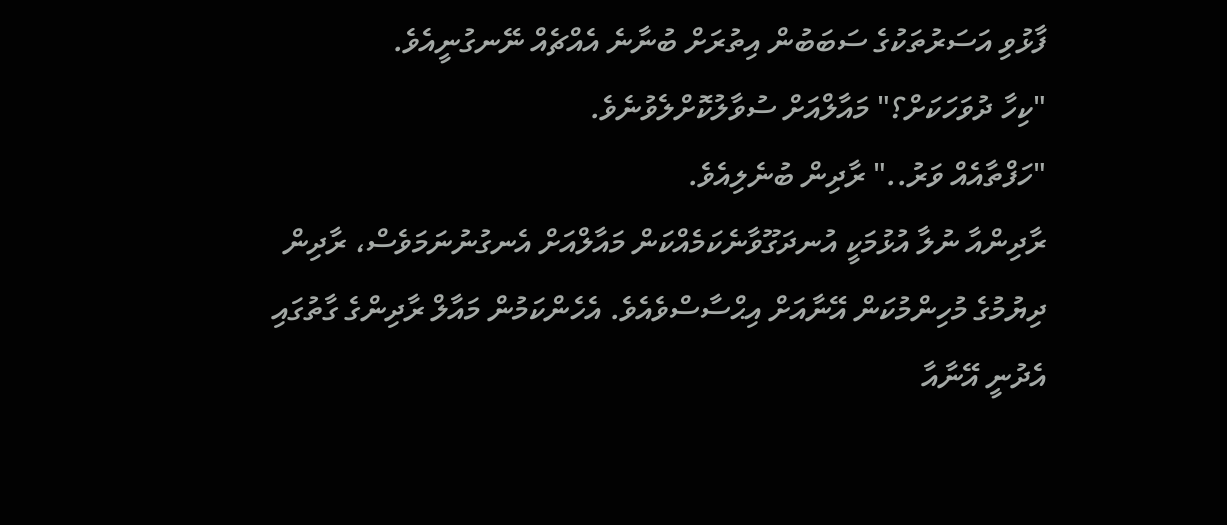ފާޅުވި އަސަރުތަކުގެ ސަބަބުން އިތުރަށް ބުނާނެ އެއްޗެއް ނޭނގުނީއެވެ.
"ކިހާ ދުވަހަކަށް؟" މައާލްއަށް ސުވާލުކޮށްލެވުނެވެ.
"ހަފްތާއެއް ވަރު.." ރާދިން ބުނެލިއެވެ.
ރާދިންއާ ނުލާ އުޅުމަކީ އުނދަގޫވާނެކަމެއްކަން މައާލްއަށް އެނގުނުނަމަވެސް، ރާދިން ދިޔުމުގެ މުހިންމުކަން އޭނާއަށް އިޙްސާސްވެއެވެ. އެހެންކަމުން މައާލް ރާދިންގެ ގާތުގައި އެދުނީ އޭނާއާ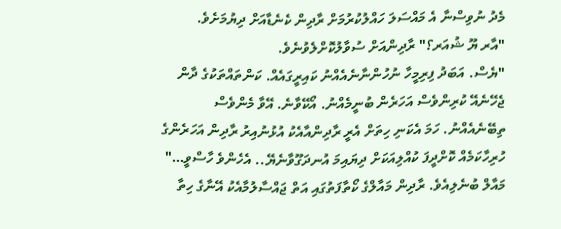މެދު ނުވިސްނާ އެ މައްސަލަ ހައްލުކުރުމަށް ރާދިން ކެނެޑާއަށް ދިޔުމަށެވެ.
"އާރ ޔޫ ޝުއަރ؟" ރާދިންއަށް ސުވާލުކޮށްލެވުނެވެ.
"ޔެސް. އަބަދު ފިރިމީހާ ނުހުންނާނެއެއްނު ކައިރީގައެއް. ކަންތައްތަކުގެ ދާން ޖެހޭނެއޭ ކުރިންވެސް އަހަރެން ބުނީމެއްނު. އޯކޭވާނެ. އޭވާ މެންވެސް ތިބޭނެއެއްނު. ހަމަ އެކަނި ހިތަށް އެރީ ރާދިންއާއެކު އުޅުނުއިރު ރާދިން އަހަރެންގެ ހުރިހާކަމެއް ކޮށްދީފަ ކުއްލިއަކަށް ދިޔައިމަ އުނދަގޫވާނެޔޭ.. އެހެންވެ ހާސްވީ…" މައާލް ބުނެލިއެވެ. ރާދިން މައާލްގެ ކޯތާފަތުގައި އަތް ޖައްސާލުމާއެކު އޭނާގެ ހިތާ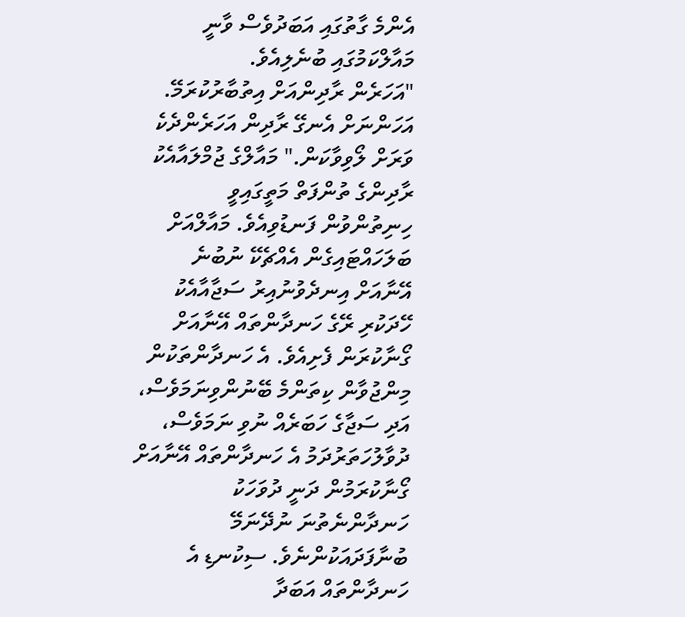އެންމެ ގާތުގައި އަބަދުވެސް ވާނީ މައާލްކަމުގައި ބުނެލިއެވެ.
"އަހަރެން ރާދިންއަށް އިތުބާރުކުރަމޭ. އަހަންނަށް އެނގޭ ރާދިން އަހަރެންދެކެ ވަރަށް ލޯވިވާކަން." މައާލްގެ ޖުމްލައާއެކު ރާދިންގެ ތުންފަތް މަތީގައިވީ ހިނިތުންވުން ފަނޑުވިއެވެ. މައާލްއަށް ބަލަހައްޓައިގެން އެއްޗެކޭ ނުބުނެ އޭނާއަށް އިނދެވުނުއިރު ސަޖާއާއެކު ހޭދަކުރި ރޭގެ ހަނދާންތައް އޭނާއަށް ގޯނާކުރަން ފެށިއެވެ. އެ ހަނދާންތަކުން މިންޖުވާން ކިތަންމެ ބޭނުންވިނަމަވެސް، އަދި ސަޖާގެ ހަބަރެއް ނުވި ނަމަވެސް، ދުވާލުހަތަރުދަމު އެ ހަނދާންތައް އޭނާއަށް ގޯނާކުރަމުން ދަނީ ދުވަހަކު ހަނދާންނެތުނަ ނުދޭނަމޭ ބުނާފަދައަކުންނެވެ. ސިކުނޑި އެ ހަނދާންތައް އަބަދާ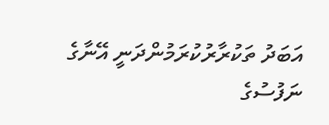އަބަދު ތަކުރާރުކުރަމުންދަނީ އޭނާގެ ނަފުސުގެ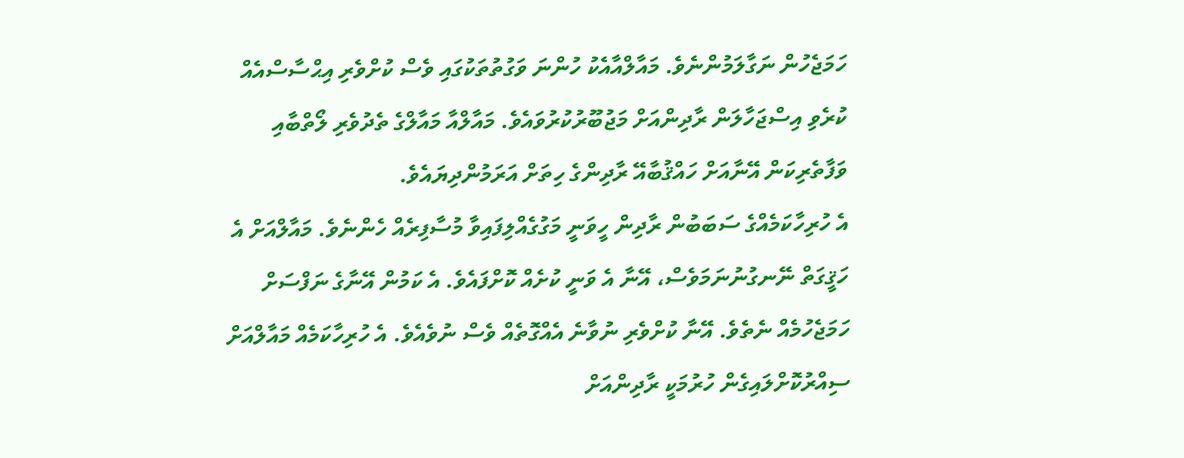ހަމަޖެހުން ނަގާލަމުންނެވެ. މައާލްއާއެކު ހުންނަ ވަގުތުތަކުގައި ވެސް ކުށްވެރި އިޙްސާސްއެއް ކުރެވި އިސްޖަހާލަން ރާދިންއަށް މަޖުބޫރުކުރުވައެވެ. މައާލްއާ މައާލްގެ ތެދުވެރި ލޯތްބާއި ވަފާތެރިކަން އޭނާއަށް ހައްޤުބާއޭ ރާދިންގެ ހިތަށް އަރަމުންދިޔައެވެ.
އެ ހުރިހާކަމެއްގެ ސަބަބުން ރާދިން ހީވަނީ މަގުގެއްލިފައިވާ މުސާފިރެއް ހެންނެވެ. މައާލްއަށް އެ ހަޤީގަތް ނޭނގުނުނަމަވެސް، އޭނާ އެ ވަނީ ކުށެއް ކޮށްފައެވެ. އެ ކަމުން އޭނާގެ ނަފްސަށް ހަމަޖެހުމެއް ނެތެވެ. އޭނާ ކުށްވެރި ނުވާނެ އެއްގޮތެއް ވެސް ނުވެއެވެ. އެ ހުރިހާކަމެއް މައާލްއަށް ސިއްރުކޮށްލައިގެން ހުރުމަކީ ރާދިންއަށް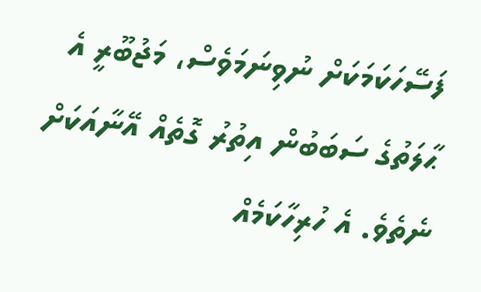ފަސޭހަކަމަކަށް ނުވިނަމަވެސް، މަޖުބޫރީ އެ ޙާލަތުގެ ސަބަބުން އިތުރު ގޮތެއް އޭނާއަކަށް ނެތެވެ. އެ ހުރިހާކަމެއް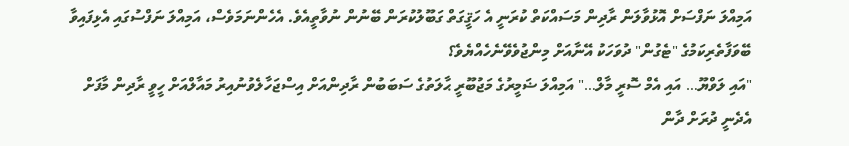އަމިއްލަ ނަފްސަށް އޮޅުވާލަން ރާދިން މަސައްކަތް ކުރަނީ އެ ހަޤީގަތް ގަބޫލުކުރަން ބޭނުން ނުވާތީއެވެ. އެހެންނަމަވެސް، އަމިއްލަ ނަފްސުގައި އެޅިފައިވާ ބޭވަފާތެރިކަމުގެ "ޓެގުން" ދުވަހަކު އޭނާއަށް މިންޖުވެވޭނެހެއްޔެވެ؟
"އައި ލަވްޔޫ… އައި އެމް ސޮރީ މާލް…" އަމިއްލަ ޟަމީރުގެ މަޖުބޫރީ ޙާލަތުގެ ސަބަބުން ރާދިންއަށް އިސްޖަހާލެވުނުއިރު މައާލްއަށް ހީވީ ރާދިން މާފަށް އެދެނީ ދުރަށް ދާން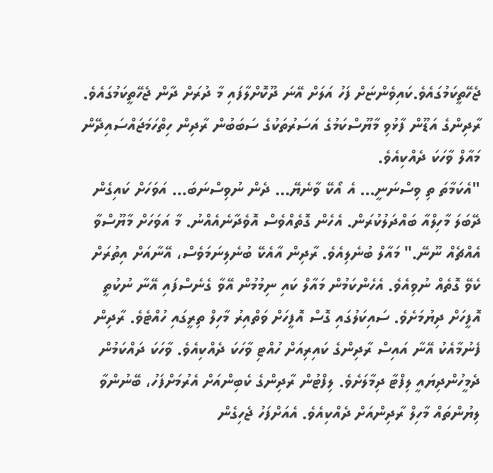ޖެހޭތީކަމުގައެވެ.ކައިވެންޏަށް ފަހު އަލަށް އޭނަ ދޫކޮށްލާފައި މާ ދުރަށް ދާން ޖެހޭތީކަމުގައެވެ. ރާދިންގެ އަޑޫން ފާޅުވި މާޔޫސްކަމުގެ އަސަރުތަކުގެ ސަބަބުން ރާދިން ހިތްހަމަޖައްސައިދޭން މައާލް ވާހަކަ ދެއްކިއެވެ.
"އެކަމާތަ ތި ވިސްނަނީ… އެ އޯކޭ ވާނެޔޭ… ދެން ނުވިސްނަބަ… އަވަހަށް ކައިގެން ދޭބަލަ މާހިލްއާ ބައްދަލުކުރަން. އެހެން ގޮތެއްވެސް އޮވެދާނެއެއްނު. މާ އަވަހަށް މާޔޫސްވާ އެއްޗެއް ނޫނޭ." މައާލް ބުނެލިއެވެ. ރާދިން އާއެކޭ ބުނެލިނަމަވެސް، އޭނާއަށް އިތުރަށް ކެވޭ ގޮތެއް ނުވިއެވެ. އެހެންކަމުން މައާލް ކައި ނިމުމުން އޭވާ ގެނެސްފައި އޭނާ ނުކުތީ އޮފީހަށް ދިޔުމަށެވެ. ސައިކަލުގައި ގޮސް އޮފީހަށް ވަތްއިރު މާހިލް ތިރީގައި ހުއްޓެވެ. ރާދިން ފެނުމާއެކު އޭނާ އައިސް ރާދިންގެ ކައިރިއަށް ހުއްޓި ވާހަކަ ދެއްކިއެވެ. ވާހަކަ ދައްކަމުން ދެމީހުންދިޔައީ ލިފްޓާ ދިމާލަށެވެ. ލިފްޓުން ރާދިންގެ ކެބިންއަށް އެރުމަށްފަހު، ބޭނުންވާ ލިޔުންތައް މާހިލް ރާދިންއަށް ދެއްކިއެވެ. އެއަށްފަހު ޖެހިގެން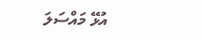އުޅޭ މައްސަލަ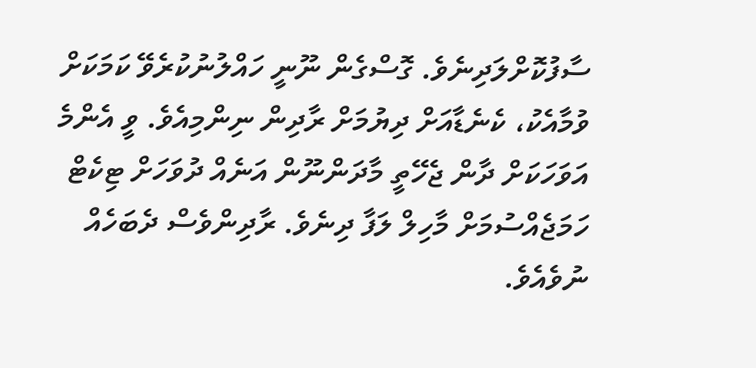ސާފުކޮށްލަދިނެވެ. ގޮސްގެން ނޫނީ ހައްލުނުކުރެވޭ ކަމަކަށް ވުމާއެކު، ކެނެޑާއަށް ދިޔުމަށް ރާދިން ނިންމިއެވެ. ވީ އެންމެ އަވަހަކަށް ދާން ޖެހޭތީ މާދަންނޫން އަނެއް ދުވަހަށް ޓިކެޓް ހަމަޖެއްސުމަށް މާހިލް ލަފާ ދިނެވެ. ރާދިންވެސް ދެބަހެއް ނުވެއެވެ.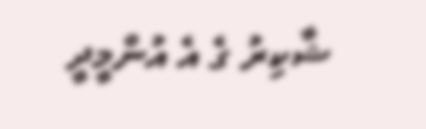ޝާކިރު ގެ އެ އުންމީދީ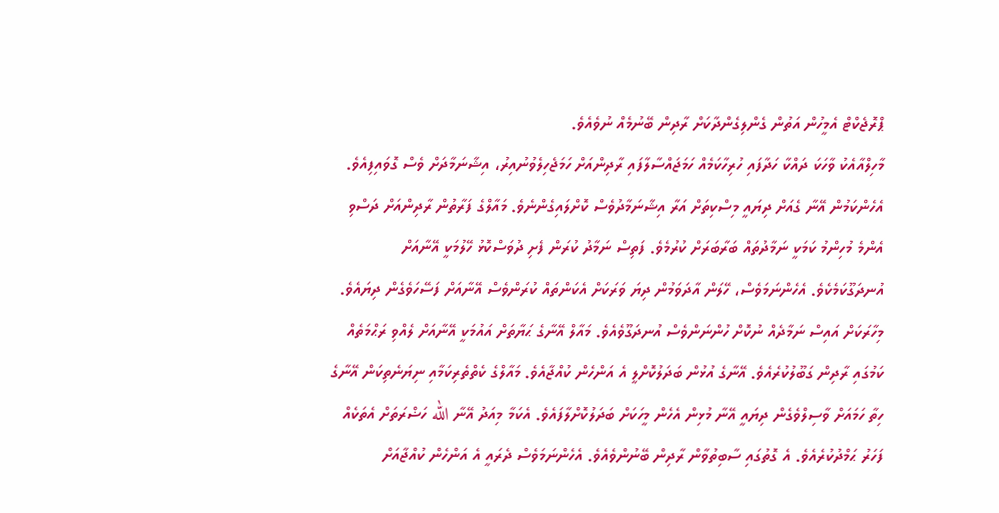ޕްރޮޖެކްޓް އެމީހުން އަތުން ގެންލިގެންދާކަށް ރާދިން ބޭނުމެއް ނުވެއެވެ.
މާހިލްއާއެކު ވާހަކަ ދައްކާ ހަދާފައި ހުރިހާކަމެއް ހަމަޖައްސާލާފައި ރާދިންއަށް ހަމަޖެހިލެވުނުއިރު، އިޝާނަމާދަށް ވެސް ގޮވައިފިއެވެ. އެހެންކަމުން އޭނާ ގެއަށް ދިޔައީ މިސްކިތަށް އަރާ އިޝާނަމާދުވެސް ކޮށްލައިގެންނެވެ. މައާލްގެ ފަރާތުން ރާދިންއަށް ދަސްވި އެންމެ މުހިންމު ކަމަކީ ނަމާދުތައް ބަރާބަރަށް ކުރުމެވެ. ފަތިސް ނަމާދު ކުރަން ފެށި ދުވަސްކޮޅު ހޭލުމަކީ އޭނާއަށް އުނދަގޫކަމެކެވެ. އެހެންނަމަވެސް، ހޭލަން އާދަވަމުން ދިޔަ ވަރަކަށް އެކަންތައް ކުރަންވެސް އޭނާއަށް ފަސޭހަވެގެން ދިޔައެވެ. މިހާރަކަށް އައިސް ނަމާދެއް ނުކޮށް ހުންނަންވެސް އުނދަގޫވެއެވެ. މައާލް އޭނާގެ ޙަޔާތަށް އައުމަކީ އޭނާއަށް ލެއްވި ރަޙްމަތެއް ކަމުގައި ރާދިން ގަބޫލުކުރެއެވެ. އޭނާގެ އުޅުން ބަދަލުކޮށްލީ އެ އަންހެން ކުއްޖާއެވެ. މައާލްގެ ކެތްތެރިކަމާއި ނިޔަނެތިކަން އޭނާގެ ހިތާ ހަމައަށް ވާސިލްވެގެން ދިޔައީ އޭނާ މުޅިން އެހެން މީހަކަށް ބަދަލުކޮށްލާފައެވެ. އެކަމާ މިއަދު އޭނާ الله ހަޟްރަތަށް އެތަކެއް ފަހަރު ޙަމްދުކުރެއެވެ. އެ ގޮތުގައި ސާބިތުވާން ރާދިން ބޭނުންވެއެވެ. އެހެންނަމަވެސް ދެރައީ އެ އަންހެން ކުއްޖާއަށް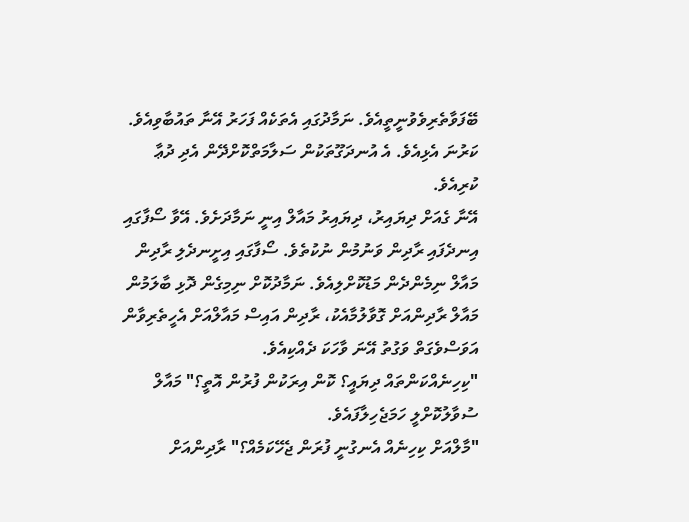ބޭފަވާތެރިވެވުނީތީއެވެ. ނަމާދުގައި އެތަކެއް ފަހަރު އޭނާ ތައުބާވިއެވެ. ކަރުނަ އެޅިއެވެ. އެ އުނދަގޫތަކުން ސަލާމަތްކޮށްދޭން އެދި ދުޢާ ކުރިއެވެ.
އޭނާ ގެއަށް ދިޔައިރު، ދިޔައިރު މައާލް އިނީ ނަމާދަށެވެ. އޭވާ ސޯފާގައި އިނދެފައި ރާދިން ވަނުމުން ނުކުތެވެ. ސޯފާގައި އިށީނދެލި ރާދިން މައާލް ނިމެންދެން މަޑުކޮށްލިއެވެ. ނަމާދުކޮށް ނިމިގެން ދޮޅި ބާލަމުން މައާލް ރާދިންއަށް ގޮވާލުމާއެކު، ރާދިން އައިސް މައާލްއަށް އެހީތެރިވާން އަވަސްވެގަތް ވަގުތު އޭނަ ވާހަކަ ދެއްކިއެވެ.
"ކިހިނެއްކަންތައް ދިޔައީ؟ ކޮން އިރަކުން ފުރުން އޮތީ؟" މައާލް ސުވާލުކޮށްލީ ހަމަޖެހިލާފައެވެ.
"މާލްއަށް ކިހިނެއް އެނގުނީ ފުރަން ޖެހޭކަމެއް؟" ރާދިންއަށް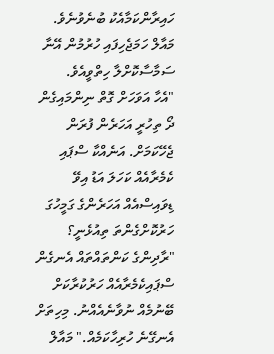ހައިރާންކަމާއެކު ބުނެވުނެވެ. މައާލް ހަމަޖެހިފައި ހުރުމުން އޭނާ ސަމާސާކޮށްލާ ހިތްވީއެވެ.
"އެހާ އަވަހަށް ގޮތް ނިންމައިގެން ދޯ ތިހުރީ އަހަރެން ފުރަން ޖެހޭކަމަށް. އަނެއްކާ ސްޕައި ކެމެރާއެއް ކަހަލަ އަޑު އިވޭ ޑިވައިސްއެއް އަހަރެންގެ ގަމީހުގަ ހަރުކޮށްގެންތަ ތިއުޅެނީ؟
"ރާދިންގެ ކަންތައްތައް އެނގެން ސްޕައިކެމެރާއެއް ހަރުކުރާކަށް ބޭނުމެއް ނުވާނެއެއްނު. މިހިތަށް އެނގޭނެ ހުރިހާކަމެއް." މައާލް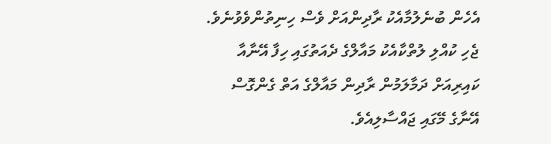އެހެން ބުނެލުމާއެކު ރާދިންއަށް ވެސް ހިނިތުންވެވުނެވެ. ޖެހި ކުއްލި ލުތްކާއެކު މައާލްގެ ދެއަތުގައި ހިފާ އޭނާއާ ކައިރިއަށް ދަމާލަމުން ރާދިން މައާލްގެ އަތް ގެންގޮސް އޭނާގެ މޭގައި ޖައްސާލިއެވެ.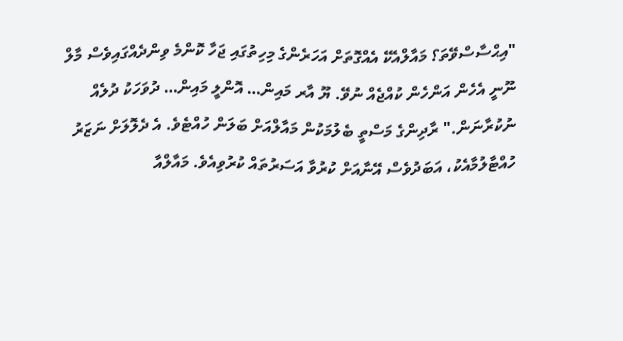"އިޙްސާސްވޭތަ؟ މައާލްއެކޭ އެއްގޮތަށް އަހަރެންގެ މިހިތުގައި ޖަހާ ކޮންމެ ވިންދެއްގައިވެސް މާލް ނޫނީ އެހެން އަންހެން ކުއްޖެއް ނުވޭ. ޔޫ އާރ މައިން… އޮންލީ މައިން… ދުވަހަކު ދުލެއް ނުކުރާނަން." ރާދިންގެ މަސްތީ ބެލުމަކުން މައާލްއަށް ބަލަން ހުއްޓެވެ. އެ ދެލޮލަށް ނަޒަރު ހުއްޓާލުމާއެކު، އަބަދުވެސް އޭނާއަށް ކުރުވާ އަސަރުތައް ކުރުވިއެވެ. މައާލްއާ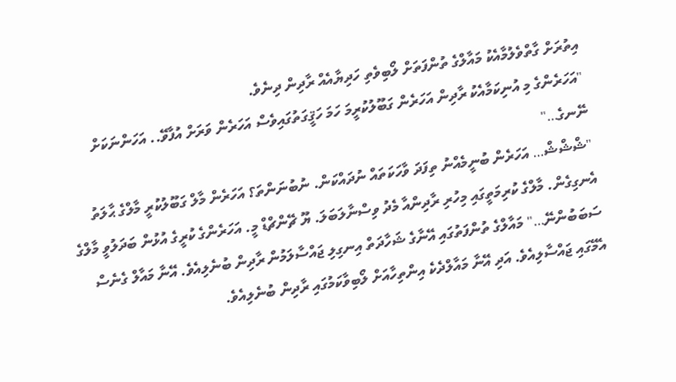އިތުރަށް ގާތްވެލުމާއެކު މައާލްގެ ތުންފަތަށް ލޯބިވެތި ހަދިޔާއެއް ރާދިން ދިނެވެ.
"އަހަރެންގެ މި އުނިކަމާއެކު ރާދިން އަހަރެން ގަބޫލުކުރީމަ ހަމަ ހަޤީގަތުގައިވެސް އަހަރެން ވަރަށް އުފާވޭ.. އަހަންނަކަށް ނޭނގެ…"
"ޝްޝްޝް… އަހަރެން ބުނީމެއްނު ތިފަދަ ވާހަކަތައް ނުދައްކަން. ނުބުނަންތަ؟ އަހަރެން މާލް ގަބޫލުކުރީ މާލްގެ ޙާލަތު އެނގިގެން. މާލްގެ ކުރިމަތީގައި މިހުރި ރާދިންއާ މެދު ވިސްނާލަބަލަ. ޔޫ ޗޭންޗްޑް މީ. އަހަރެންގެ ކުރީގެ އުޅުން ބަދަލުވީ މާލްގެ ސަބަބުންނޭ…" މައާލްގެ ތުންފަތުގައި އޭނާގެ ޝަހާދަތް އިނގިލި ޖައްސާލަމުން ރާދިން ބުނެލިއެވެ. އޭނާ މައާލް ގެނެސް އެމޭގައި ޖައްސާލިއެވެ. އަދި އޭނާ މައާލްދެކެ އިންތިހާއަށް ލޯބިވާކަމުގައި ރާދިން ބުނެލިއެވެ.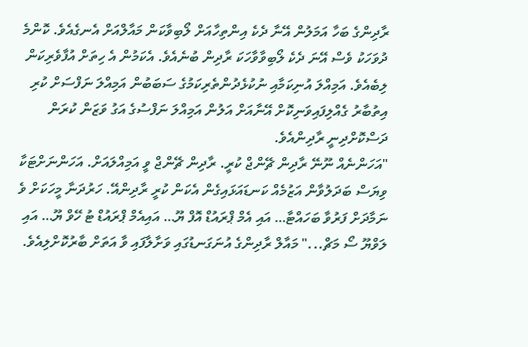ރާދިންގެ ބަހާ އަމަލުން އޭނާ ދެކެ އިންތިހާއަށް ލޯބިވާކަން މައާލްއަށް އެނގެއެވެ. ކޮންމެ ދުވަހަކު ވެސް އޭނަ ދެކެ ލޯބިވާވާހަކަ ރާދިން ބުނެއެވެ. އެކަމުން އެ ހިތަށް އުފާވެރިކަން ލިބެއެވެ. އަމިއްލަ އުނިކަމާއި ނުކުޅެދުންތެރިކަމުގެ ސަބަބުން އަމިއްލަ ނަފްސަށް ކުރި އިތުބާރު ގެއްލިފައިވަނިކޮށް އޭނާއަށް އަލުން އަމިއްލަ ނަފްސުގެ އަގު ވަޒަން ކުރަން ދަސްކޮށްދިނީ ރާދިންއެވެ.
"އަހަންނެއް ނޫނޭ ރާދިން ޗޭންޖް ކުރީ. ރާދިން ޗޭންޖް ވީ އަމިއްލައަށް. އަހަންނަށްޓަކާ ވިޔަސް ބަދަލުވާން އަޒުމެއް ކަނޑައަޅައިގެން އެކަން ކުރީ ރާދިންއޭ. ހަރުދަނާ މީހަކަށް ވެ ނަމާދަށް ފަރުވާ ބަހައްޓާ… އައި އެމް ޕްރައުޑް އޮފް ޔޫ… އައިއެމް ޕްރައުޑް ޓު ހޭވް ޔޫ… އައި ލަވްޔޫ ސޯ މަޗް..." މައާލް ރާދިންގެ އުނަގަނޑުގައި ވަށާލާފައި ވާ އަތަށް ބާރުކޮށްލިއެވެ.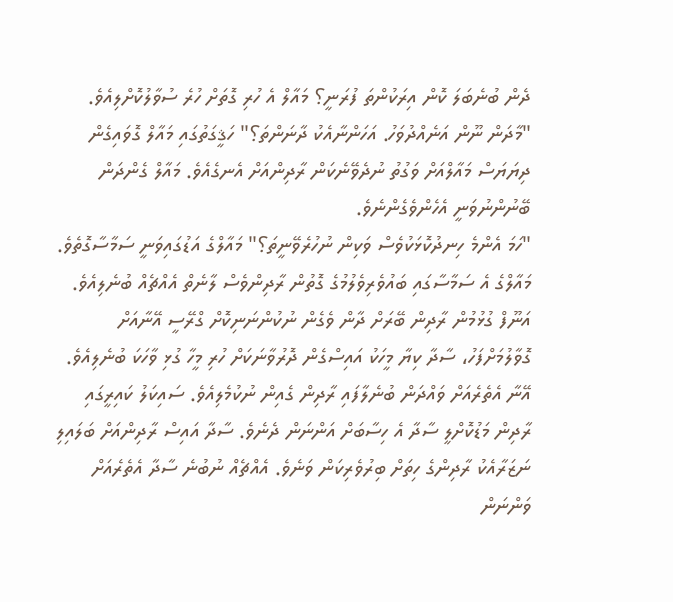ދެން ބުނެބަލަ ކޮން އިރަކުންތަ ފުރަނީ؟ މައާލް އެ ހުރި ގޮތަށް ހުރެ ސުވާލުކޮށްލިއެވެ.
"މާދަން ނޫން އަނެއްދުވަހު. އަހަންނާއެކު ދާނަންތަ؟" ހަޤީގަތުގައި މައާލް ގޮވައިގެން ދިޔަޔަސް މައާލްއަށް ވަގުތު ނުދެވޭނެކަން ރާދިންއަށް އެނގެއެވެ. މައާލް ގެންދަން ބޭނުންނުވަނީ އެހެންވެގެންނެވެ.
"ހަމަ އެންމެ ހިނދުކޮޅަކުވެސް ވަކިން ނުހުރެވޭނީތަ؟" މައާލްގެ އަޑުގައިވަނީ ސަމާސާގޮތެވެ. މައާލްގެ އެ ސަމާސާގައި ބައުވެރިވެލުމުގެ ގޮތުން ރާދިންވެސް ލާނެތް އެއްޗެއް ބުނެލިއެވެ.
އަނޫފް ގުޅުމުން ރާދިން ބޭރަށް ދާން ވެގެން ނުކުންނަނިކޮށް ގްރޭސީ އޭނާއަށް ގޮވާލުމަށްފަހު، ސާދާ ކިޔާ މީހަކު އައިސްގެން ދޮރުވާނަކަށް ހުރި މީހާ ގުޅި ވާހަކަ ބުނެލިއެވެ. އޭނާ އެތެރެއަށް ވައްދަން ބުނެލާފައި ރާދިން ގެއިން ނުކުމެލިއެވެ. ސައިކަލު ކައިރީގައި ރާދިން މަޑުކޮށްލީ ސާދާ އެ ހިސާބަށް އަންނަން ދެނެވެ. ސާދާ އައިސް ރާދިންއަށް ބަލައިލި ނަޒަރާއެކު ރާދިންގެ ހިތަށް ބިރުވެރިކަން ވަނެވެ. އެއްޗެއް ނުބުނެ ސާދާ އެތެރެއަށް ވަންނަން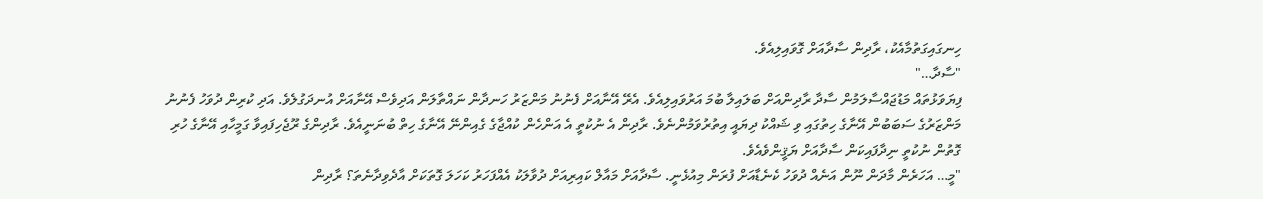ހިނގައިގަތުމާއެކު، ރާދިން ސާދާއަށް ގޮވައިލިއެވެ.
"ސާދާ…"
ފިޔަވަޅުތައް މަޑުޖައްސާލަމުން ސާދާ ރާދިންއަށް ބަލައިލާ ބުމަ އަރުވައިލިއެވެ. އެރޭ އޭނާއަށް ފެނުނު މަންޒަރު ހަނދާން ނައްތާލަން އަދިވެސް އޭނާއަށް އުނދަގުލެވެ. އަދި ކުރިން ދުވަހު ފެނުނު މަންޒަރުގެ ސަބަބުން އޭނާގެ ހިތުގައި ވި ޝައްކު ދިޔައީ އިތުރުވަމުންނެވެ. ރާދިން އެ ނުކުތީ އެ އަންހެން ކުއްޖާގެ ގެއިންނޭ އޭނާގެ ހިތް ބުނަނީއެވެ. ރާދިންގެ ރޫޖެހިފައިވާ ގަމީހާއި އޭނާގެ ހުރި ގޮތުން ނުކުތީ ނިދާފައިކަން ސާދާއަށް ޔަޤީންވެއެވެ.
"މީ… އަހަރެން މާދަން ނޫން އަނެއް ދުވަހު ކެނެޑާއަށް ފުރަން މިއުޅެނީ. ސާދާއަށް މައާލް ކައިރިއަށް ދުވާލަކު އެއްފަހަރު ކަހަލަ ގޮތަކަށް އާދެވިދާނެތަ؟ ރާދިން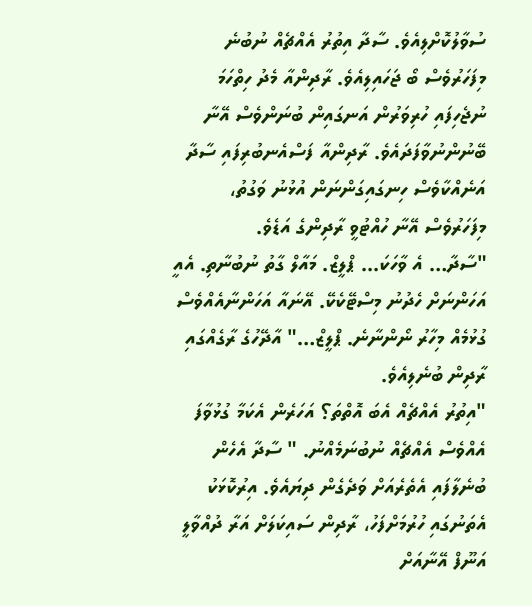ސުވާލުކޮށްލިއެވެ. ސާދާ އިތުރު އެއްޗެއް ނުބުނެ މިފަހަރުވެސް ބޯ ޖަހައިލިއެވެ. ރާދިންއާ މެދު ހިތްހަމަ ނުޖެހިފައި ހުރިވަރުން އަނގައިން ބުނަންވެސް އޭނާ ބޭނުންނުވާފަދައެވެ. ރާދިންއާ ފަސްއެނބުރިފައި ސާދާ އަނެއްކާވެސް ހިނގައިގަންނަން އުޅުނު ވަގުތު، މިފަހަރުވެސް އޭނާ ހުއްޓުވީ ރާދިންގެ އަޑެވެ.
"ސާދާ… އެ ވާހަކަ... ޕްލީޒް. މައާލް ގާތު ނުބުނާތި. އެއީ އަހަންނަށް ހެދުނު މިސްޓޭކެކޭ. އޭނައާ އަހަންނާއެއްވެސް ގުޅުމެއް މިހާރު ނޯންނާނެ. ޕްލީޒް…" އާދޭހުގެ ރާގެއްގައި ރާދިން ބުނެލިއެވެ.
"އިތުރު އެއްޗެއް އެބަ އޮތްތަ؟ އަހަރެން އެކަމާ ގުޅުވާފަ އެއްވެސް އެއްޗެއް ނުބުނަމެއްނު. " ސާދާ އެހެން ބުނެލާފައި އެތެރެއަށް ވަދެގެން ދިޔައެވެ. އިރުކޮޅަކު އެތަނުގައި ހުރުމަށްފަހު، ރާދިން ސައިކަލަށް އަރާ ދުއްވާލީ އަނޫފް އޭނާއަށް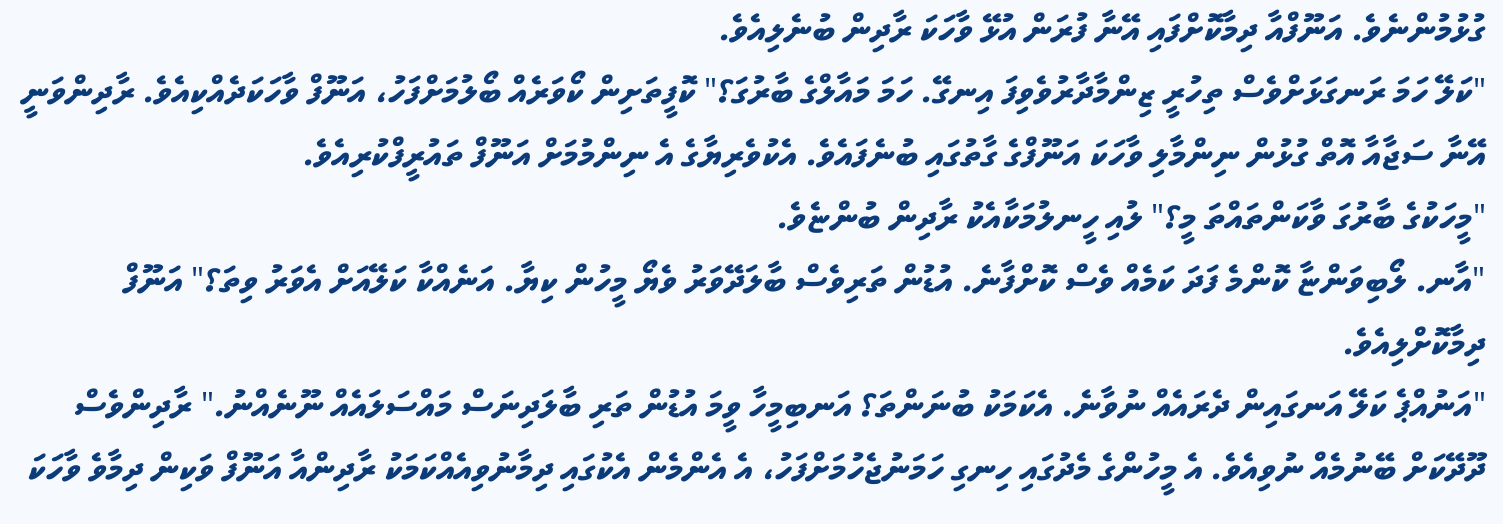ގުޅުމުންނެވެ. އަނޫފްއާ ދިމާކޮށްފައި އޭނާ ފުރަން އުޅޭ ވާހަކަ ރާދިން ބުނެލިއެވެ.
"ކަލޭ ހަމަ ރަނގަޅަށްވެސް ތިހުރީ ޒިންމާދާރުވެވިފަ އިނގޭ. ހަމަ މައާލްގެ ބާރުގަ؟" ކޮފީތަށިން ކޯވަރެއް ބޯލުމަށްފަހު، އަނޫފް ވާހަކަދެއްކިއެވެ. ރާދިންވަނީ އޭނާ ސަޖާއާ އޮތް ގުޅުން ނިންމާލި ވާހަކަ އަނޫފްގެ ގާތުގައި ބުނެފައެވެ. އެކުވެރިޔާގެ އެ ނިންމުމަށް އަނޫފް ތައުރީފްކުރިއެވެ.
"މީހަކުގެ ބާރުގަ ވާކަންތައްތަ މީ؟" ލުއި ހީނލުމަކާއެކު ރާދިން ބުންޏެވެ.
"އާނ. ލޯބިވަންޏާ ކޮންމެ ފަދަ ކަމެއް ވެސް ކޮށްފާނެ. އުޑުން ތަރިވެސް ބާލަދޭވަރު ވެޔޯ މީހުން ކިޔާ. އަނެއްކާ ކަލޭއަށް އެވަރު ވިތަ؟" އަނޫފް ދިމާކޮށްލިއެވެ.
"އަނުއްޕެ ކަލޭ އަނގައިން ދެރައެއް ނުވާނެ. އެކަމަކު ބުނަންތަ؟ އަނބިމީހާ ވީމަ އުޑުން ތަރި ބާލަދިނަސް މައްސަލައެއް ނޫނެއްނު." ރާދިންވެސް ދޫދޭކަށް ބޭނުމެއް ނުވިއެވެ. އެ މީހުންގެ މެދުގައި ހިނގި ހަމަނުޖެހުމަށްފަހު، އެ އެންމެން އެކުގައި ދިމާނުވިއެއްކަމަކު ރާދިންއާ އަނޫފް ވަކިން ދިމާވެ ވާހަކަ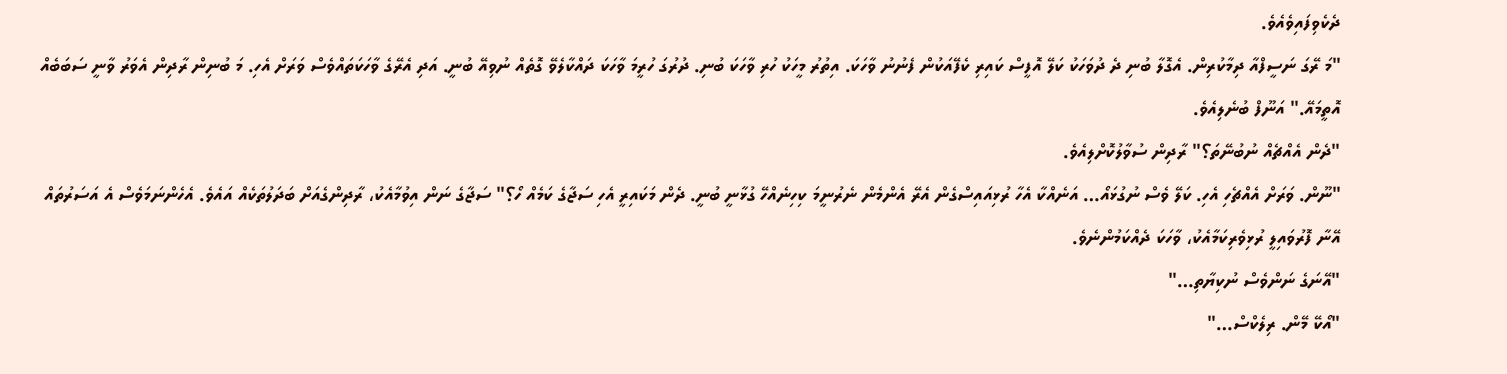ދެކެވިފައިވެއެވެ.
"މަ ރޭގަ ނަސީފްއާ ދިމާކުރިން. އެގޮލާ ބުނި ދެ ދުވަހަކު ކަލޭ އޮފީސް ކައިރި ކެފޭއަކުން ފެނުނު ވާހަކަ. އިތުރު މީހަކު ހުރި ވާހަކަ ބުނި. ދުރުގަ ހުރީމަ ވާހަކަ ދައްކާލެވޭ ގޮތެއް ނުވިއޭ ބުނީ. އަދި އެރޭގެ ވާހަކަތައްވެސް ވަރަށް އެހި. މަ ބުނިން ރާދިން އެވަރު ވާނީ ސަބަބެއް އޮތީމައޭ." އަނޫފް ބުނެލިއެވެ.
"ދެން އެއްޗެއް ނުބުނޭތަ؟" ރާދިން ސުވާލުކޮށްލިއެވެ.
"ނޫން. ވަރަށް އެއްޗެހި އެހި. ކަލޭ ވެސް ނުގުޅައޯ… އަނެއްކާ އެހާ ރުޅިއައިސްގެން އެރޭ އެންމެން ނެރުނީމަ ކިހިނެއްހޭ ގުޅާނީ ބުނީ. ދެން މަކައިރީ އެހި ސަޖާގެ ކަމެއް ހޯ؟" ސަޖާގެ ނަން އިވުމާއެކު، ރާދިންގެއަށް ބަދަލުތަކެއް އައެވެ. އެހެންނަމަވެސް އެ އަސަރުތައް އޭނާ ފޮރުވައިލީ ރުޅިވެރިކަމާއެކު، ވާހަކަ ދެއްކަމުންނެވެ.
"އޭނަގެ ނަންވެސް ނުކިޔާތި…"
"އޯކޭ މޭން. ރިލެކްސް…"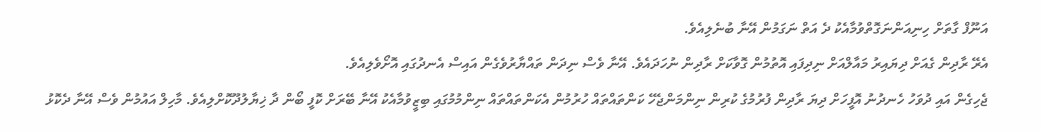އަނޫފް ގާތަށް ހިނިއަންނަގޮތްވުމާއެކު ދެ އަތް ނަގަމުން އޭނާ ބުނެލިއެވެ.
އެރޭ ރާދިން ގެއަށް ދިޔައިރު މައާލްއަށް ނިދިފައި އޮތުމުން ގޮވާކަށް ރާދިން ނުހަދައެވެ. އޭނާ ވެސް ނިދަން ތައްޔާރުވެގެން އައިސް އެނދުގައި އޮށޯވެލިއެވެ.
ޖެހިގެން އައި ދުވަހު ހެނދުނު އޮފީހަށް ދިޔަ ރާދިން ފުރުމުގެ ކުރިން ނިންމަންޖެހޭ ކަންތައްތައް ހުރުމުން އެކަންތައްތައް ނިންމުމުގައި ބިޒީވުމާއެކު އޭނާ ބޭރަށް ކޮފީ ބޯން ދާ ޚިޔާލުދޫކޮށްލިއެވެ. މާހިލް އައުމުން ވެސް އޭނާ ދެކޮޅު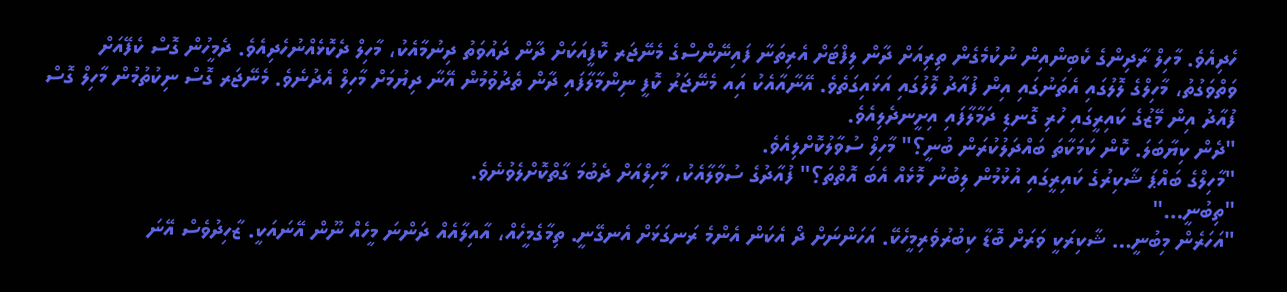ހެދިއެވެ. މާހިލް ރާދިންގެ ކެބިންއިން ނުކުމެގެން ތިރިއަށް ދާން ލިފްޓަށް އެރިތަނާ ފައިނޭންސްގެ މެނޭޖަރ ކޮފީއަކަށް ދާން ދައުވަތު ދިނުމާއެކު، މާހިލް ދެކޮޅެއްނުހެދިއެވެ. ދެމީހުން ގޮސް ކެފޭއަށް ވަތްވަގުތު، މާހިލްގެ ލޮލުގައި އެތަނުގައި އިން ފުއާދު ލޮލުގައި އަޅައިގަތެވެ. އޭނާއާއެކު އަިއ މެނޭޖަރު ކޮފީ ނިންމާލާފައި ދާން ތެދުވުމުން އޭނާ ދިޔުމަށް މާހިލް އެދުނެވެ. މެނޭޖަރ ގޮސް ނިކުތުމުން މާހިލް ގޮސް ފުއާދު އިން މޭޒުގެ ކައިރީގައި ހުރި ގޮނޑި ދަމާލާފައި އިށީނދެލިއެވެ.
"ދެން ކިޔާބަލަ. ކޮން ކަމަކާތަ ބައްދަލުކުރަން ބުނީ؟" މާހިލް ސުވާލުކޮށްލިއެވެ.
"މާހިލްގެ ބައްޕަ ޝާކިރުގެ ކައިރީގައި އުޅުމުން ލިބުނު މޮޅެއް އެބަ އޮތްތަ؟" ފުއާދުގެ ސުވާލާއެކު، މާހިލްއަށް ދެބުމަ ގާތްކޮށްލެވުނެވެ.
"ތިބުނީ…"
"އަހަރެން މިބުނީ… ޝާކިރަކީ ވަރަށް ބޮޑާ ކިބުރުވެރިމީހެކޭ. އަހަންނަށް ދޯ އެކަން އެންމެ ރަނގަޅަށް އެނގޭނީ. ތިމާގެމީހެއް، އާއިލާއެއް ދަންނަ މީހެއް ނޫން އޭނައަކީ. ޒާހިދުވެސް އޭނަ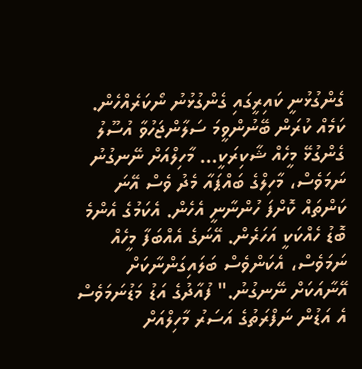ގެންގުޅުނީ ކައިރީގައި ގެންގުޅުނު ނޯކަރެއްހެން. ކަމެއް ކުރަން ބޭނުންވީމަ ސަލާންޖަހުވާ އުސޫލު ގެންގުޅޭ މީހެއް ޝާކިރަކީ… މާހިލްއަށް ނޭނގުނު ނަމަވެސް، މާހިލްގެ ބައްޕައާ މެދު ވެސް އޭނަ ކަންތައް ކޮށްފަ ހުންނާނީ އެހެން. އެކަމުގެ އެންމެ ބޮޑު ހެއްކަކީ އަހަރެން. އޭނަގެ އެއްބަފާ މީހެއް ނަމަވެސް، އެކަންވެސް ބަލައިގަންނާކަށް އޭނާއަކަށް ނޭނގުނު." ފުއާދުގެ އަޑު މަޑުނަމަވެސް އެ އަޑުން ނަފްރަތުގެ އަސަރު މާހިލްއަށް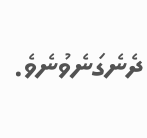ދެނެގަނެވުނެވެ.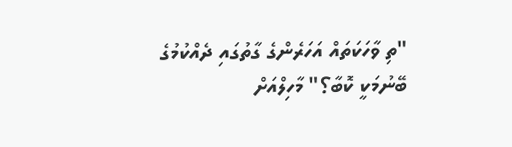"ތި ވާހަކަތައް އަހަރެންގެ ގާތުގައި ދެއްކުމުގެ ބޭނުމަކީ ކޮބާ؟" މާހިލްއަށް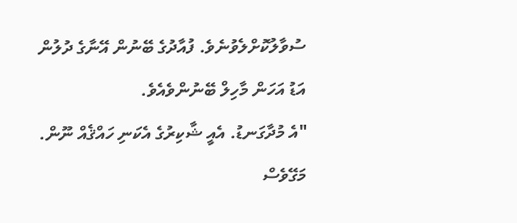ސުވާލުކޮށްލެވުނެވެ. ފުއާދުގެ ބޭނުން އޭނާގެ ދުލުން އަޑު އަހަން މާހިލް ބޭނުންވެއެވެ.
"އެ މުދާގަނޑު. އެއީ ޝާކިރުގެ އެކަނި ހައްޤެއް ނޫން. މަގޭވެސް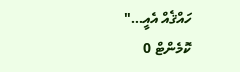ހައްޤެއް އެއީ…"
ކޮމެންޓް 0